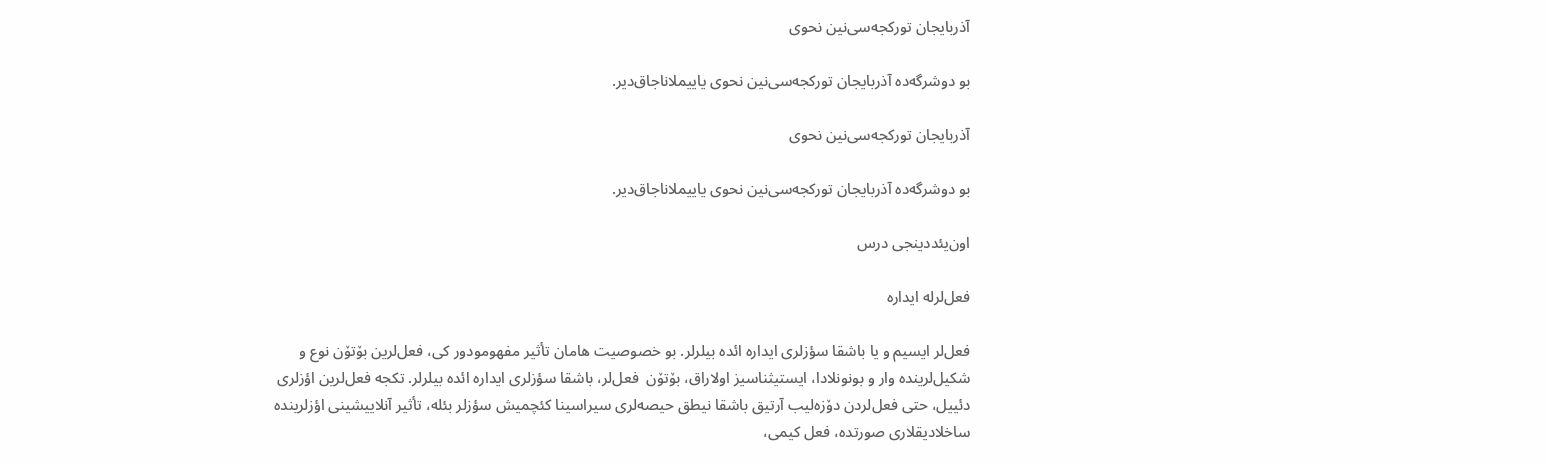آذربایجان تورکجه‌سی‌نین نحوی

بو دوشرگه‌ده آذربایجان تورکجه‌سی‌نین نحوی یاییملاناجاق‌دیر.

آذربایجان تورکجه‌سی‌نین نحوی

بو دوشرگه‌ده آذربایجان تورکجه‌سی‌نین نحوی یاییملاناجاق‌دیر.

اون‌یئددینجى درس

فعل‌لرله ایداره

فعل‌لر ایسیم و یا باشقا سؤزلرى ایداره ائده بیلرلر. بو خصوصیت هامان تأثیر مفهومودور کى، فعل‌لرین بۆتۆن نوع و شکیل‌لرینده وار و بونونلادا، ایستیثناسیز اولاراق، بۆتۆن  فعل‌لر، باشقا سؤزلرى ایداره ائده بیلرلر. تکجه فعل‌لرین اؤزلرى دئییل، حتى فعل‌لردن دۆزه‌لیب آرتیق باشقا نیطق حیصه‌لرى سیراسینا کئچمیش سؤزلر بئله، تأثیر آنلاییشینى اؤزلرینده ساخلادیقلارى صورتده، فعل کیمى،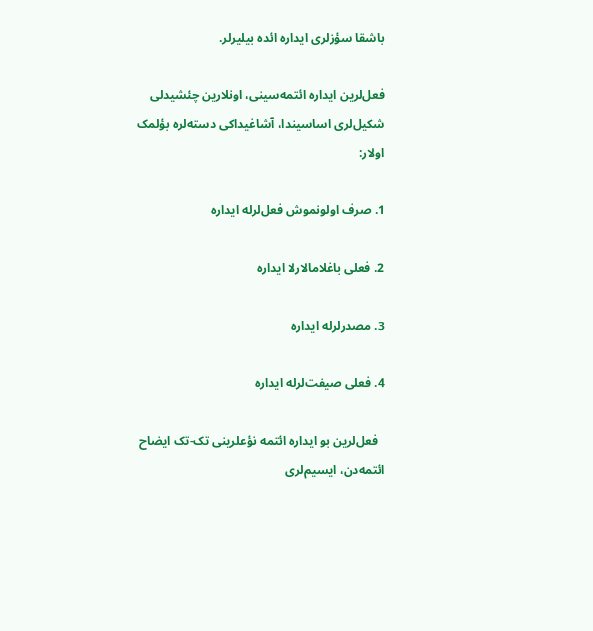باشقا سؤزلرى ایداره ائده بیلیرلر.

فعل‌لرین ایداره ائتمه‌سینى، اونلارین چئشیدلى شکیل‌لرى اساسیندا، آشاغیداکى دسته‌لره بؤلمک اولار:

1. صرف اولونموش فعل‌لرله ایداره

2. فعلى باغلامالارلا ایداره

3. مصدرلرله ایداره

4. فعلى صیفت‌لرله ایداره

  فعل‌لرین بو ایداره ائتمه نؤعلرینى تک-تک ایضاح ائتمه‌دن، ایسیم‌لرى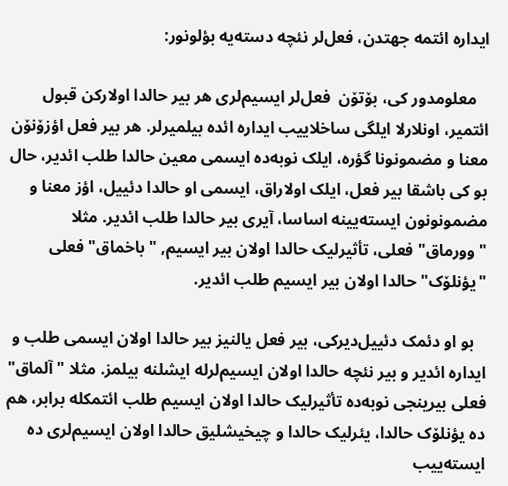ایداره ائتمه جهتدن، فعل‌لر نئچه دسته‌یه بؤلونور:

   معلومدور کى، بۆتۆن  فعل‌لر ایسیم‌لرى هر بیر حالدا اولارکن قبول ائتمیر، اونلارلا ایلگى ساخلاییب ایداره ائده بیلمیرلر. هر بیر فعل اؤزۆنۆن معنا و مضمونونا گؤره، ایلک نوبه‌ده ایسمى معین حالدا طلب ائدیر، حال بو کى باشقا بیر فعل، ایلک اولاراق، ایسمى او حالدا دئییل، اؤز معنا و مضمونونون ایسته‌یینه اساسا، آیرى بیر حالدا طلب ائدیر. مثلا "وورماق" فعلى، تأثیرلیک حالدا اولان بیر ایسیم, "باخماق" فعلى "یؤنلۆک" حالدا اولان بیر ایسیم طلب ائدیر.

   بو او دئمک دئییل‌دیرکى، بیر فعل یالنیز بیر حالدا اولان ایسمى طلب و ایداره ائدیر و بیر نئچه حالدا اولان ایسیم‌لرله ایشلنه بیلمز. مثلا "آلماق" فعلى بیرینجى نوبه‌ده تأثیرلیک حالدا اولان ایسیم طلب ائتمکله برابر، هم ده یؤنلۆک حالدا، یئرلیک حالدا و چیخیشلیق حالدا اولان ایسیم‌لرى ده ایسته‌ییب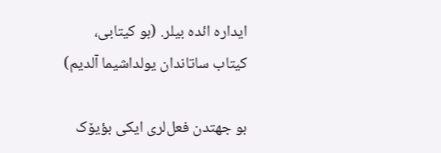ایداره ائده بیلر. (بو کیتابی، کیتاب ساتاندان یولداشیما آلدیم)

بو جهتدن فعل‌لرى ایکى بؤیۆک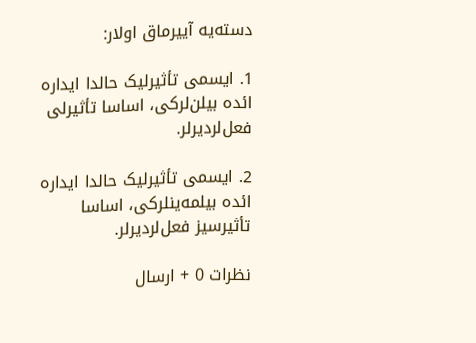دسته‌یه آییرماق اولار:

1. ایسمى تأثیرلیک حالدا ایداره ائده بیلن‌لرکى، اساسا تأثیرلى فعل‌لردیرلر.

2. ایسمى تأثیرلیک حالدا ایداره ائده بیلمه‌ینلرکى، اساسا تأثیرسیز فعل‌لردیرلر.

نظرات 0 + ارسال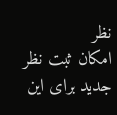نظر
امکان ثبت نظر جدید برای این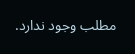مطلب وجود ندارد.